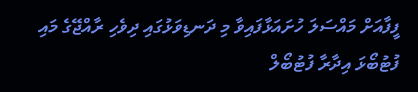ފީފާއަށް މައްސަލަ ހުށައަޅާފައިވާ މި ދަނޑިވަޅުގައި ދިވެހި ރާއްޖޭގެ މައި ފުޓުބޯޅަ އިދާރާ ފުޓުބޯލް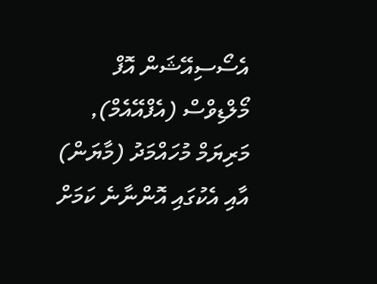އެސޯސިއޭޝަން އޮފް މޯލްޑިވްސް (އެފްއޭއެމް), މަރިޔަމް މުހައްމަދު (މާޔަން) އާއި އެކުގައި އޮންނާނެ ކަމަށް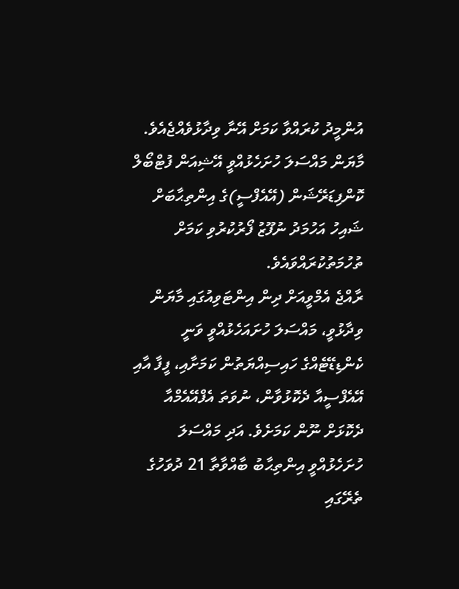އުންމީދު ކުރައްވާ ކަމަށް އޭނާ ވިދާޅުވެއްޖެއެވެ.
މާޔަން މައްސަލަ ހުށަހެޅުއްވީ އޭޝިއަން ފުޓްބޯލް ކޮންފިޑަރޭޝަން (އޭއެފްސީ)ގެ އިންތިޙާބަށް ޝައިހު އަހުމަދު ނުފޫޒު ފޯރުކުރުވި ކަމަށް ތުހުމަތުކުރައްވައެވެ.
ރާއްޖެ އެމްވީއަށް ދިން އިންޓަވިއުގައި މާޔަން ވިދާޅުވީ، މައްސަލަ ހުށައަހެޅުއްވީ ވަނީ ކެންޑިޑޭޓެއްގެ ހައިސިއްޔަތުން ކަމަށާއި، ފީފާ އާއި އޭއެފްސީއާ ދެކޮޅުވާން، ނުވަތަ އެފްއޭއެމްއާ ދެކޮޅަށް ނޫން ކަމަށެވެ. އަދި މައްސަލަ ހުށަހެޅުއްވީ އިންތިޙާބު ބާއްވާތާ 21 ދުވަހުގެ ތެރޭގައި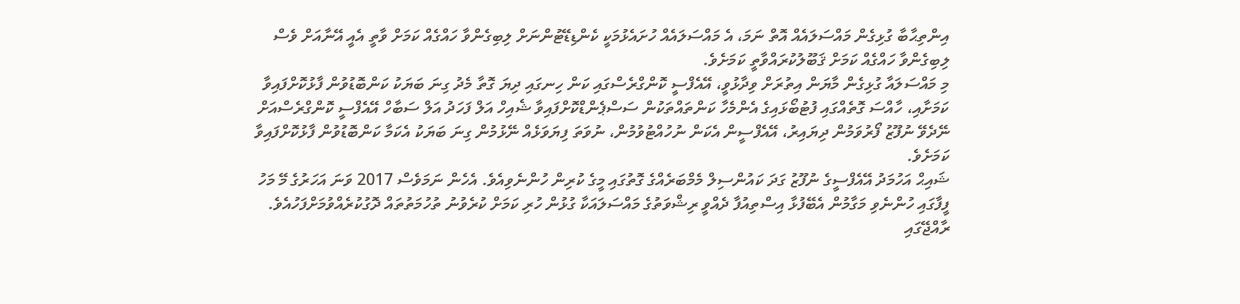އިންތިޙާބާ ގުޅިގެން މައްސަލައެއް އޮތް ނަމަ، އެ މައްސަލައެއް ހުށައެޅުމަކީ ކެންޑިޑޭޓުންނަށް ލިބިގެންވާ ހައްގެއް ކަމަށް ވާތީ އެއީ އޭނާއަށް ވެސް ލިބިގެންވާ ހައްގެއް ކަމަށް ޤަބޫލުކުރައްވާތީ ކަމަށެވެ.
މި މައްސަލައާ ގުޅިގެން މާޔަން އިތުރަށް ވިދާޅުވީ، އޭއެފްސީ ކޮންގްރެސްގައި ކަން ހިނގައި ދިޔަ ގޮތާ މެދު ގިނަ ބަޔަކު ކަންބޮޑުވުން ފާޅުކޮށްފައިވާ ކަމަށާއި، ހާއްސަ ގޮތެއްގައި ފުޓުބޯޅައިގެ އެންމެހާ ކަންތައްތަކުން ސަސްޕެންޑްކޮށްފައިވާ ޝެއިހް އަލް ފަހަދު އަލް ސަބާހް އޭއެފްސީ ކޮންގްރެސްއަށް ނޭދެވޭ ނުފޫޒު ފޯރުވަމުން ދިޔައިރު، އޭއެފްސީން އެކަން ނުހުއްޓުވުމުން، ނުވަތަ ފިޔަވަޅެއް ނޭޅުމުން ގިނަ ބަޔަކު އެކަމާ ކަންބޮޑުވުން ފާޅުކޮށްފައިވާ ކަމަށެވެ.
ޝައިޙް އަހުމަދު އޭއެފްސީގެ ނުފޫޒު ގަދަ ކައުންސިލް މެމްބަރެއްގެ ގޮތުގައި މީގެ ކުރިން ހުންނެވިއެވެ. އެހެން ނަމަވެސް 2017 ވަނަ އަހަރުގެ މޭ މަހު ފީފާގައި ހުންނެވި މަގާމުން އެބޭފުޅާ އިސްތިއުފާ ދެއްވީ ރިޝްވަތުގެ މައްސަލައަކާ ގުޅުން ހުރި ކަމަށް ކުރެވުނު ތުހުމަތުތައް ދޮގުކުރެއްވުމަށްފަހުއެވެ.
ރާއްޖޭގައި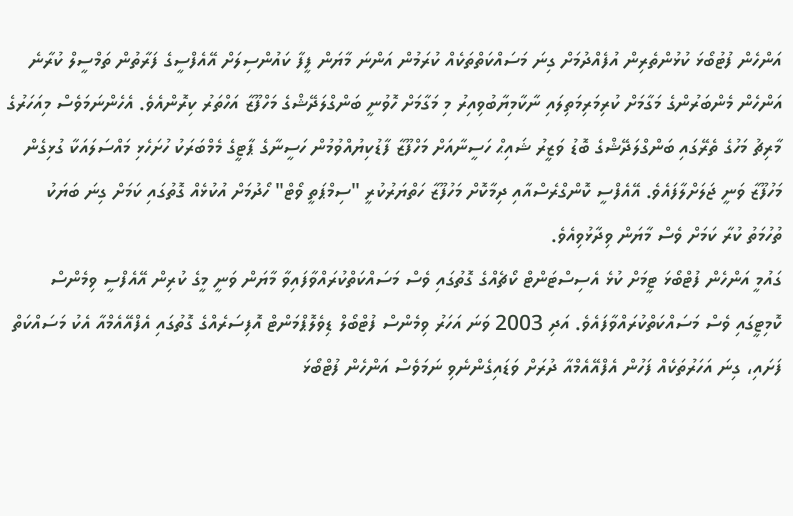އަންހެން ފުޓުބޯޅަ ކުޅުންތެރިން އުފެއްދުމަށް ގިނަ މަސައްކަތްތަކެއް ކުރަމުން އަންނަ މާޔަން ފީފާ ކައުންސިލަށް އޭއެފްސީގެ ފަރާތުން ތަމްސީލް ކުރާނެ އަންހެން މެންބަރުންގެ މަގާމަށް ކުރިމަރިމަތިލައި ނާކާމިޔާބުވިއިރު މި މަގާމަށް ހޮވުނީ ބަންގްލަދޭޝްގެ މަހްފޫޒާ އަހްތަރު ކިރޮންއެވެ. އެހެންނަމަވެސް މިއަހަރުގެ މާރިޗު މަހުގެ ތެރޭގައި ބަންގްލަދޭޝްގެ ބޮޑު ވަޒީރު ޝައިޙް ހަސީނާއަށް މަހްފޫޒާ ފާޑުކިޔުއްވުމުން ހަސީނާގެ ޕާޓީގެ މެމްބަރަކު ހުށަހެޅި މައްސަލައަކާ ގުޅިގެން މަހުފޫޒާ ވަނީ ޖަލަށްލާފައެވެ. އޭއެފްސީ ކޮންގްރެސްއާއި ދިމާކޮށް މަހުފޫޒާ ހަތްޔަރުކުރީ "ސިމްޕަތީ ވޯޓް" ހޯދުމަށް އުކުޅެއް ގޮތުގައި ކަމަށް ގިނަ ބަޔަކު ތުހުމަތު ކުރާ ކަމަށް ވެސް މާޔަން ވިދާޅުވިއެވެ.
ގައުމީ އަންހެން ފުޓްބޯޅަ ޓީމަށް ކުޅެ އެސިސްޓަންޓް ކޯޗެއްގެ ގޮތުގައި ވެސް މަސައްކަތްކުރައްވާފައިވާ މާޔަން ވަނީ މީގެ ކުރިން އޭއެފްސީ ވިމެންސް ކޮމިޓީގައި ވެސް މަސައްކަތްކުރައްވާފައެވެ. އަދި 2003 ވަނަ އަހަރު ވިމެންސް ފުޓްބޯލް ޑިވެލޮޕްމަންޓް އޮފިސަރެއްގެ ގޮތުގައި އެފްއޭއެމްއާ އެކު މަސައްކަތް ފަށައި، ގިނަ އަހަރުތަކެއް ފަހުން އެފްއޭއެމްއާ ދުރަށް ވަޑައިގެންނެވި ނަމަވެސް އަންހެން ފުޓްބޯޅަ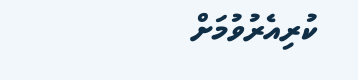ކުރިއެރުވުމަށް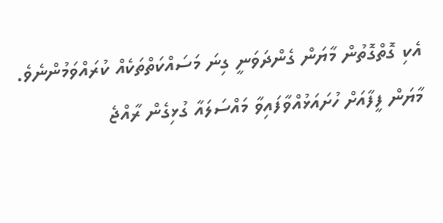އެކި ގޮތްގޮތުން މާޔަން ގެންދަވަނީ ގިނަ މަސައްކަތްތަކެއް ކުރައްވަމުންނެވެ.
މާޔަން ފީފާއަށް ހުށައަޅުއްވާފައިވާ މައްސަލައާ ގުޅިގެން ރާއްޖެ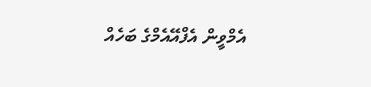އެމްވީން އެފްއޭއެމްގެ ބަހެއް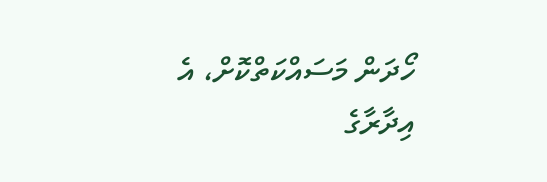ހޯދަން މަސައްކަތްކޮށް، އެ އިދާރާގެ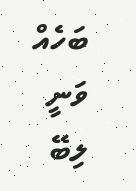ބަހެއް ވަނީ ލިބޭ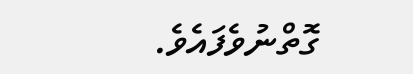ގޮތްނުވެފައެވެ.